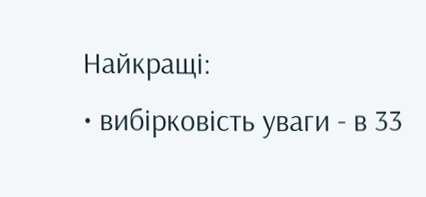Найкращі:
• вибірковість уваги - в 33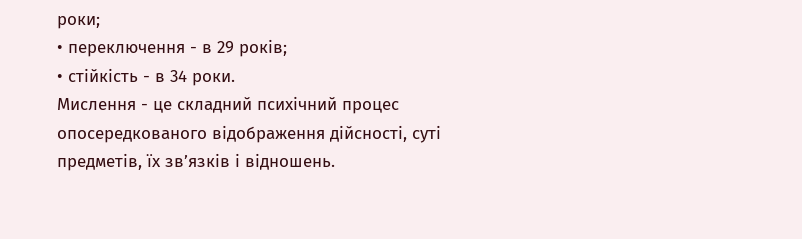роки;
• переключення - в 29 років;
• стійкість - в 34 роки.
Мислення - це складний психічний процес опосередкованого відображення дійсності, суті предметів, їх зв’язків і відношень.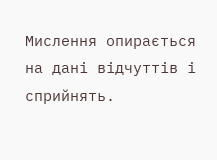Мислення опирається на дані відчуттів і сприйнять.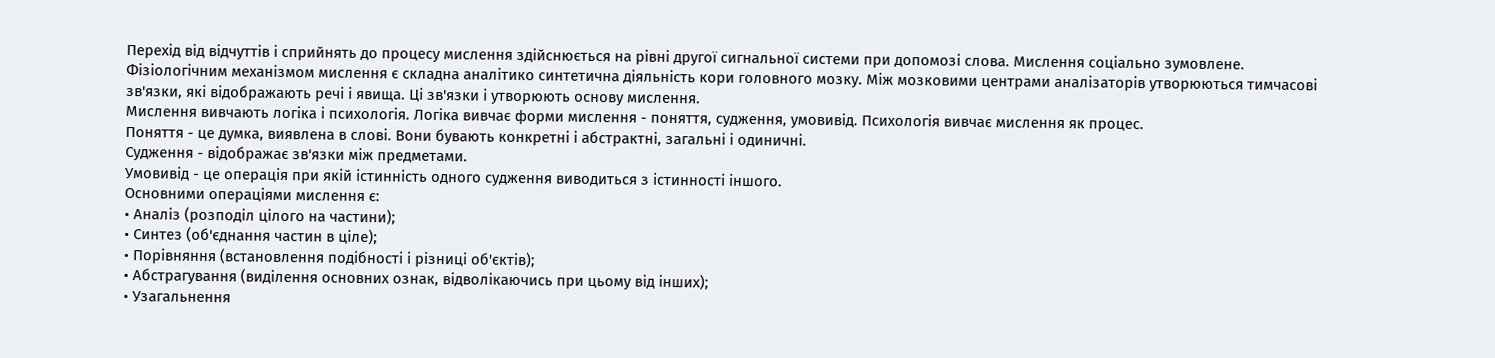Перехід від відчуттів і сприйнять до процесу мислення здійснюється на рівні другої сигнальної системи при допомозі слова. Мислення соціально зумовлене. Фізіологічним механізмом мислення є складна аналітико синтетична діяльність кори головного мозку. Між мозковими центрами аналізаторів утворюються тимчасові зв'язки, які відображають речі і явища. Ці зв'язки і утворюють основу мислення.
Мислення вивчають логіка і психологія. Логіка вивчає форми мислення - поняття, судження, умовивід. Психологія вивчає мислення як процес.
Поняття - це думка, виявлена в слові. Вони бувають конкретні і абстрактні, загальні і одиничні.
Судження - відображає зв'язки між предметами.
Умовивід - це операція при якій істинність одного судження виводиться з істинності іншого.
Основними операціями мислення є:
• Аналіз (розподіл цілого на частини);
• Синтез (об'єднання частин в ціле);
• Порівняння (встановлення подібності і різниці об'єктів);
• Абстрагування (виділення основних ознак, відволікаючись при цьому від інших);
• Узагальнення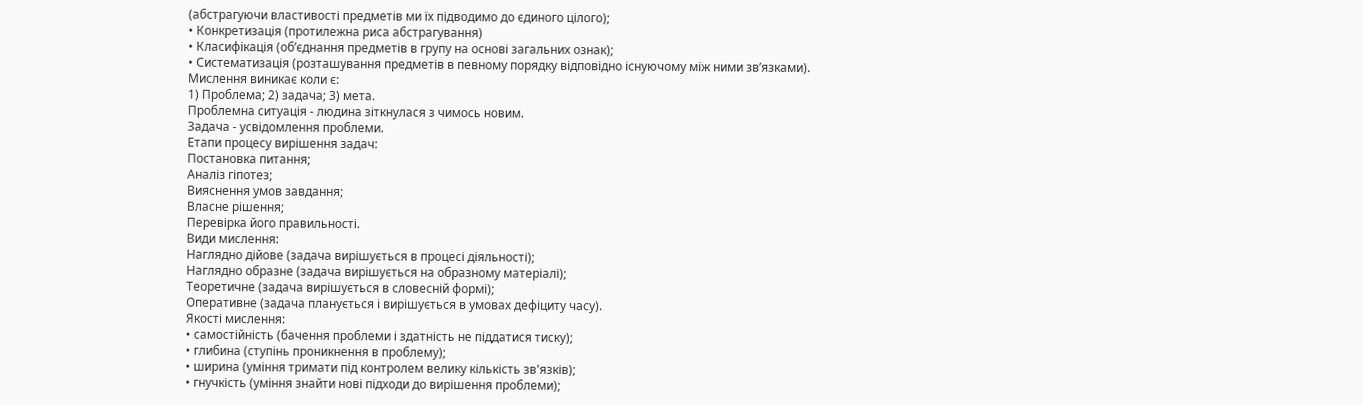(абстрагуючи властивості предметів ми їх підводимо до єдиного цілого);
• Конкретизація (протилежна риса абстрагування)
• Класифікація (об’єднання предметів в групу на основі загальних ознак);
• Систематизація (розташування предметів в певному порядку відповідно існуючому між ними зв’язками).
Мислення виникає коли є:
1) Проблема; 2) задача; 3) мета.
Проблемна ситуація - людина зіткнулася з чимось новим.
Задача - усвідомлення проблеми.
Етапи процесу вирішення задач:
Постановка питання;
Аналіз гіпотез;
Вияснення умов завдання;
Власне рішення;
Перевірка його правильності.
Види мислення:
Наглядно дійове (задача вирішується в процесі діяльності);
Наглядно образне (задача вирішується на образному матеріалі);
Теоретичне (задача вирішується в словесній формі);
Оперативне (задача планується і вирішується в умовах дефіциту часу).
Якості мислення:
• самостійність (бачення проблеми і здатність не піддатися тиску);
• глибина (ступінь проникнення в проблему);
• ширина (уміння тримати під контролем велику кількість зв'язків);
• гнучкість (уміння знайти нові підходи до вирішення проблеми);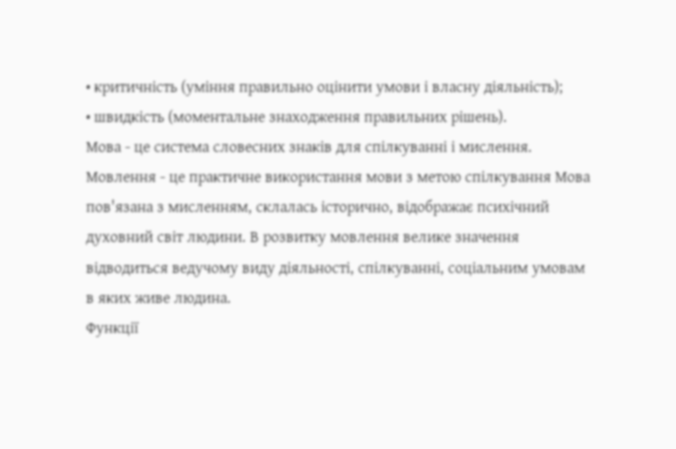• критичність (уміння правильно оцінити умови і власну діяльність);
• швидкість (моментальне знаходження правильних рішень).
Мова - це система словесних знаків для спілкуванні і мислення. Мовлення - це практичне використання мови з метою спілкування Мова пов'язана з мисленням, склалась історично, відображає психічний духовний світ людини. В розвитку мовлення велике значення відводиться ведучому виду діяльності, спілкуванні, соціальним умовам в яких живе людина.
Функції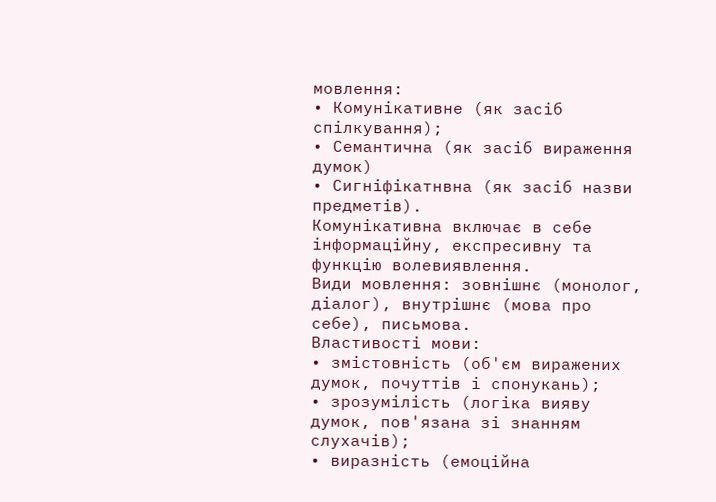мовлення:
• Комунікативне (як засіб спілкування);
• Семантична (як засіб вираження думок)
• Сигніфікатнвна (як засіб назви предметів).
Комунікативна включає в себе інформаційну, експресивну та функцію волевиявлення.
Види мовлення: зовнішнє (монолог, діалог), внутрішнє (мова про себе), письмова.
Властивості мови:
• змістовність (об'єм виражених думок, почуттів і спонукань);
• зрозумілість (логіка вияву думок, пов'язана зі знанням слухачів);
• виразність (емоційна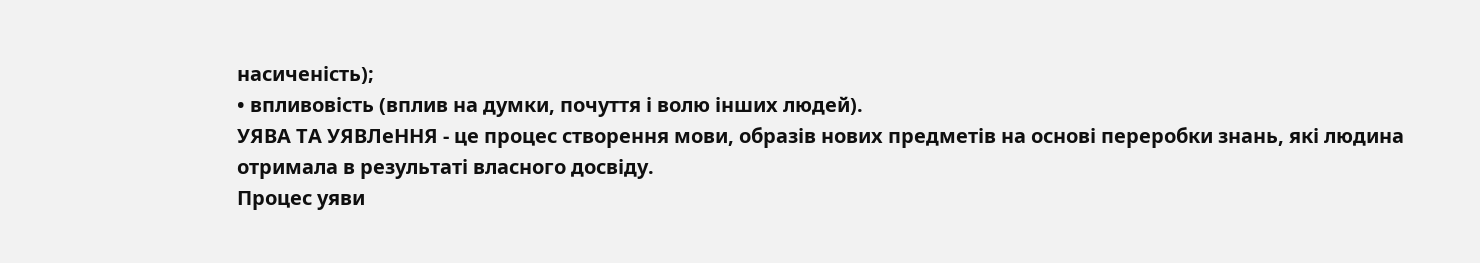насиченість);
• впливовість (вплив на думки, почуття і волю інших людей).
УЯВА ТА УЯВЛеННЯ - це процес створення мови, образів нових предметів на основі переробки знань, які людина отримала в результаті власного досвіду.
Процес уяви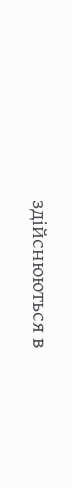здійснюються в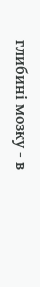глибині мозку - в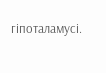гіпоталамусі.